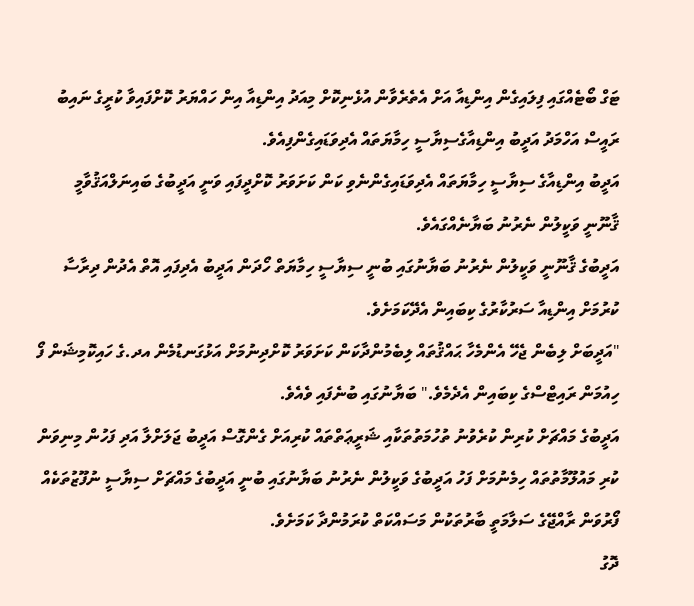ޓަގް ބޯޓެއްގައި ފިލައިގެން އިންޑިއާ އަށް އެތެރެވާން އުޅެނިކޮށް މިއަދު އިންޑިއާ އިން ހައްޔަރު ކޮށްފައިވާ ކުރީގެ ނައިބު ރައީސް އަހްމަދު އަދީބު އިންޑިއާގެސިޔާސީ ހިމާޔަތައް އެދިވަޑައިގެންފިއެވެ.
އަދީބު އިންޑިއާގެ ސިޔާސީ ހިމާޔަތައް އެދިވަޑައިގެންނެވި ކަން ކަށަވަރު ކޮށްދީފައި ވަނީ އަދީބުގެ ބައިނަލްއަޤުވާމީ ޤާނޫނީ ވަކީލުން ނެރުނު ބަޔާނެއްގައެވެ.
އަދީބުގެ ޤާނޫނީ ވަކީލުން ނެރުނު ބަޔާނުގައި ބުނީ ސިޔާސީ ހިމާޔަތް ހޯދަން އަދީބު އެދިފައި އޮތް އެދުން ދިރާސާ ކުރުމަށް އިންޑިއާ ސަރުކާރުގެ ކިބައިން އެދޭކަމަށެވެ.
"އަދީބަށް ލިބެން ޖެހޭ އެންމެހާ ޙައްޤުތައް ލިބެމުންދާކަން ކަށަވަރު ކޮށްދިނުމަށް އަޅުގަނޑުމެން އދ.ގެ ހައިކޮމިޝަން ފޯ ހިއުމަން ރައިޓްސްގެ ކިބައިން އެދެމެވެ." ބަޔާނުގައި ބުނެފައި ވެއެވެ.
އަދީބުގެ މައްޗަށް ކުރިން ކުރެވުނު ތުހުމަތުތަކާއި ޝަރީޢަތްތައް ކުރިއަށް ގެންގޮސް އަދީބު ޖަލަށްލާ އަދި ފަހުން މިނިވަން ކުރި މައުލޫމާތުތައް ހިމެނުމަށް ފަހު އަދީބުގެ ވަކީލުން ނެރުނު ބަޔާނުގައި ބުނީ އަދީބުގެ މައްޗަށް ސިޔާސީ ނުފޫޒުތަކެއް ފޯރުވަން ރާއްޖޭގެ ސަލާމަތީ ބާރުތަކުން މަސައްކަތް ކުރަމުންދާ ކަމަށެވެ.
ދޮގު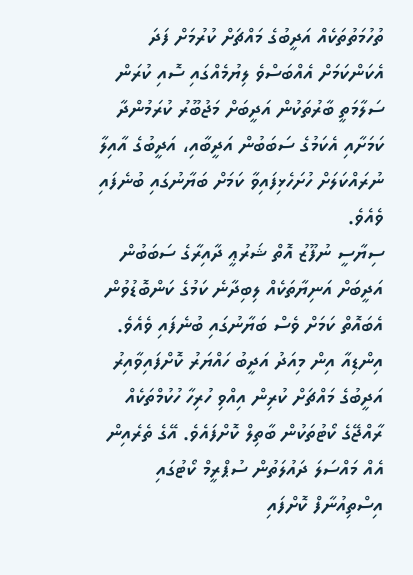ތުހުމަތުތަކެއް އަދީބުގެ މައްޗަށް ކުރުމަށް ފަދަ އެކަންކަމަށް އެއްބަސްވެ ލިޔުމެއްގައި ސޮއި ކުރަން ސަލާމަތީ ބާރުތަކުން އަދީބަށް މަޖުބޫރު ކުރަމުންދާ ކަމަށާއި އެކަމުގެ ސަބަބުން އަދީބާއި، އަދީބުގެ އާއިލާ ނުރައްކަލަށް ހުށަހެޅިފައިވާ ކަމަށް ބަޔާނުގައި ބުނެފައި ވެއެވެ.
ސިޔާސީ ނުފޫޒު އޮތް ޝަރުޢީ ދާއިރާގެ ސަބަބުން އަދީބަށް އަނިޔާތަކެއް ލިބިދާނެ ކަމުގެ ކަންބޮޑުވުން އެބައޮތް ކަމަށް ވެސް ބަޔާނުގައި ބުނެފައި ވެއެވެ.
އިންޑިއާ އިން މިއަދު އަދީބު ހައްޔަރު ކޮށްފައިވާއިރު އަދީބުގެ މައްޗަށް ކުރިން އިއްވި ހުރިހާ ހުކުމްތަކެއް ރާއްޖޭގެ ކޯޓުތަކުން ބާތިލް ކޮށްފައެވެ. އޭގެ ތެރެއިން އެއް މައްސަލަ ދައުލަތުން ސުޕްރީމް ކޯޓުގައި އިސްތިއުނާފް ކޮށްފައި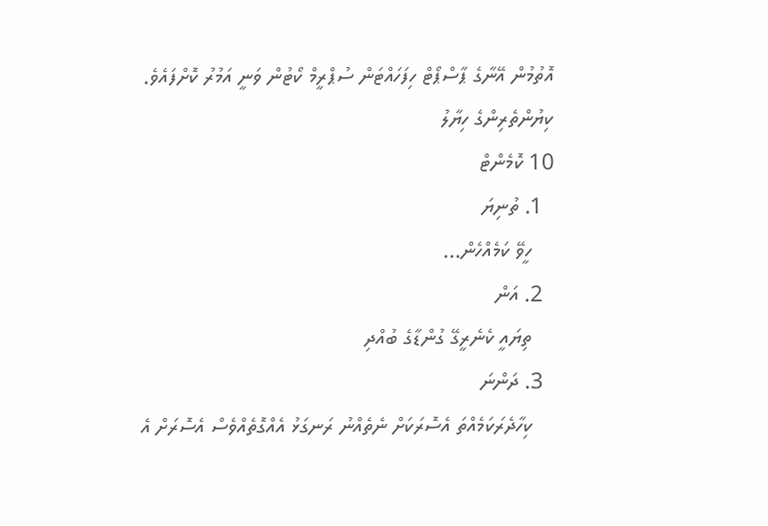އޮތުމުން އޭނާގެ ޕާސްޕޯޓް ހިފަހައްޓަން ސުޕްރީމް ކޯޓުން ވަނީ އަމުރު ކޮށްފައެވެ.
ކިޔުންތެރިންގެ ހިޔާލު
10 ކޮމެންޓް
  1. ތުނިޔަ
    ހީވޭ ކަމެއްހެން...
  2. އަން
    ތިޔައީ ކެނެރީގޭ ގުންޑާގެ ބުއްދި
  3. ދަންނަ
    ކިހާދެރަކަމެއްތަ އެސޮރަކަށް ނެތެއްނު ރަނގަޅު އެއްގޮތެއްވެސް އެސޮރަށް އެ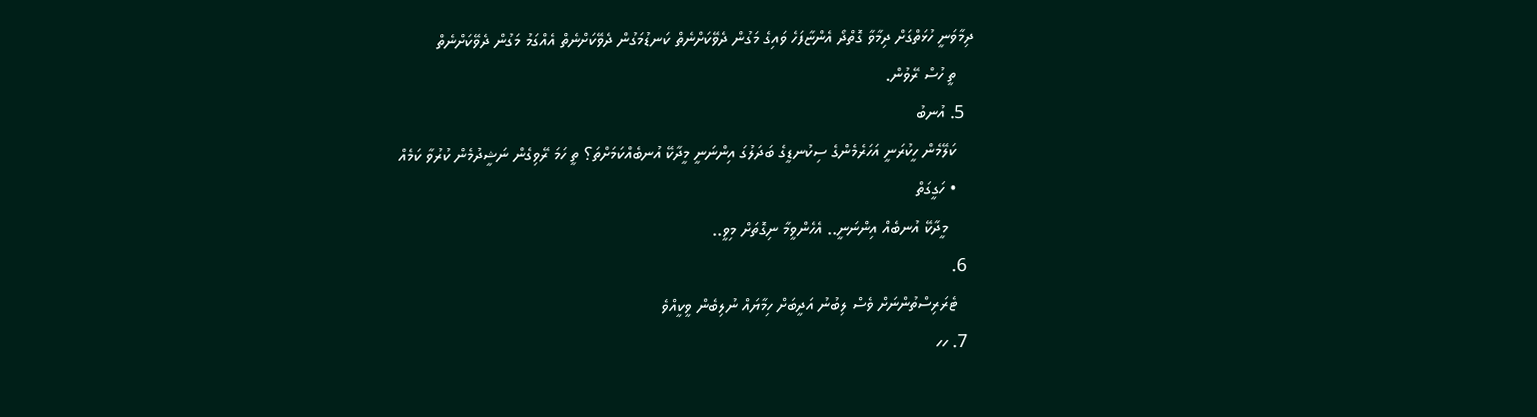ދިމާވަނީ ހުޅަތްގަށް ދިމާވާ ގޮތްދޯ އެންޏާފަހެ ވައިގެ މަގުން ދެވޭކަށްނެތް ކަނޑުމަގުން ދެވޭކަށްނެތް އެއްގަމު މަގުން ދެވޭކަށްނެތް
    ތީ ހުސް ރޭވުން.
  5. އުނބު
    ކަލޭމެން ހީކުރަނީ އަހަރެމެންގެ ސިކުނޑީގެ ބަދަލުގަ އިންނަނީ މީދާކޭ އުނބެއްކަމަށްތަ؟ ތީ ހަމަ ރޭވިގެން ނަޝީދުމެން ކުރުވާ ކަމެއް
    • ހަގީގަތް
      މީދާކޭ އުނބެއް އިންނަނީ.. އެހެންވީމާ ނިގޮތަށް މިވީ..
  6.
    ޓެރަރިސްތުންނަށް ވެސް ލިބުނު އަދީބަށް ހިމާޔައް ނުލިބެން ވީކީއްވެ
  7. ހހ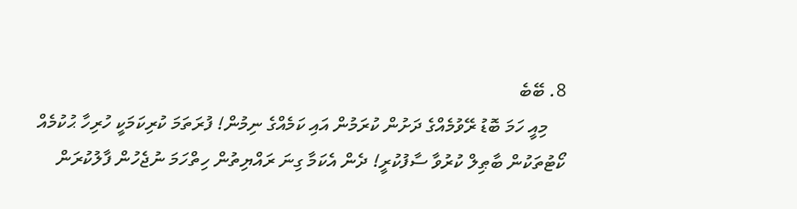8. ބޭބެ
    މިއީ ހަމަ ބޮޑު ރޭވުމެއްގެ ދަށުން ކުރަމުން އައި ކަމެއްގެ ނިމުން! ފުރަތަމަ ކުރިކަމަކީ ހުރިހާ ޙުކުމެއް ކޯޓުތަކުން ބާޠިލް ކުރުވާ ސާފުކުރީ! ދެން އެކަމާ ގިނަ ރައްޔިތުން ހިތްހަމަ ނުޖެހުން ފާލުކުރަން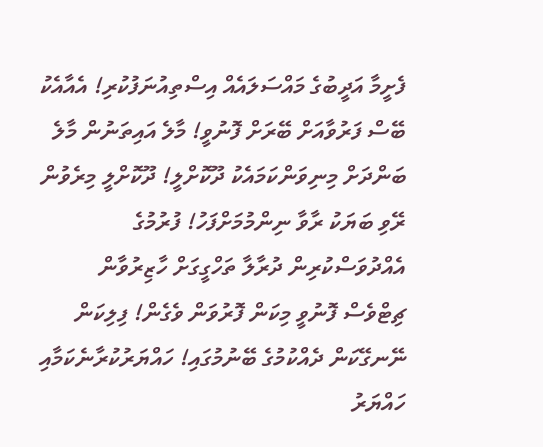ފެށީމާ އަދީބުގެ މައްސަލައެއް އިސްތިއުނަފުކުރި! އެއާއެކު ބޭސް ފަރުވާއަށް ބޭރަށް ފޮނުވީ! މާލެ އައިތަނުން މާލެ ބަންދަށް މިނިވަންކަމައެކު ދޫކޮށްލީ! ދޫކޮށްލީ މިރެވުން ރޭވި ބަޔަކު ރާވާ ނިންމުމަށްފަހު! ފުރުމުގެ އެއްދުވަސްކުރިން ދުރާލާ ތަހްގީގަށް ހާޒިރުވާން ޗިޓްވެސް ފޮނުވީ މިކަން ފޮރުވަން ވެގެން! ފިލިކަން ނޭނގޭކަން ދެއްކުމުގެ ބޭނުމުގައި! ހައްޔަރުކުރާނެކަމާއި ހައްޔަރު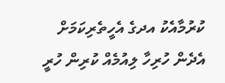ކުރުމާއެކު އދގެ އެހީތެރިކަމަށް އެދެން ހުރިހާ ލިއުމެއް ކުރިން ހުރީ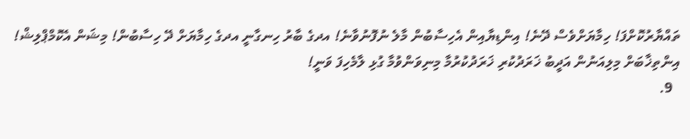ތައްޔާރުކޮށްފަ! ހިމާޔަށްވެސް ދޭނެ! އިންޑިޔާއިން އެހިސާބުން މާލެ ނުފޮނުވާނެ! އދގެ ބާރު ހިނގާނީ އދގެ ހިމާޔަށް ދޭ ހިސާބުން! މިޝަން އެކޮމްޕްލިޝް! އިންތިޚާބަށް މިލިއަނުން އަދީބު ޚަރަދުކުރި ޚަރަދުކުރުމާ މިނިވަންވުމާ ގުޅި ލާމެހިފަ ވަނީ!
  9.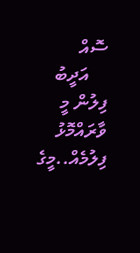ސޮއް
    އަދީބު ފިލުން މީ ވާރައްމޮޅު ފިލުމެއް..މީގެ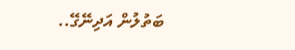ބަތުލުން އަދިނޭގޭ..